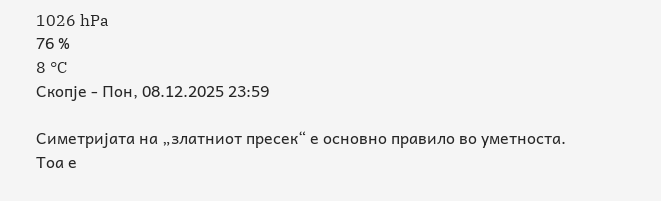1026 hPa
76 %
8 °C
Скопје - Пон, 08.12.2025 23:59

Симетријата на „златниот пресек“ е основно правило во уметноста. Тоа е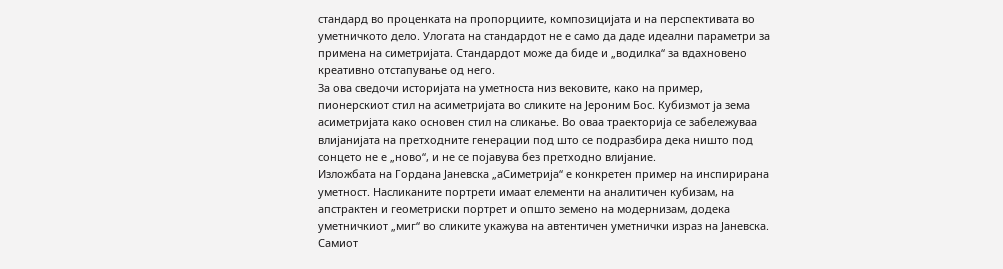стандард во проценката на пропорциите, композицијата и на перспективата во уметничкото дело. Улогата на стандардот не е само да даде идеални параметри за примена на симетријата. Стандардот може да биде и „водилка“ за вдахновено креативно отстапување од него.
За ова сведочи историјата на уметноста низ вековите, како на пример, пионерскиот стил на асиметријата во сликите на Јероним Бос. Кубизмот ја зема асиметријата како основен стил на сликање. Во оваа траекторија се забележуваа влијанијата на претходните генерации под што се подразбира дека ништо под сонцето не е „ново“, и не се појавува без претходно влијание.
Изложбата на Гордана Јаневска „аСиметрија“ е конкретен пример на инспирирана уметност. Насликаните портрети имаат елементи на аналитичен кубизам, на апстрактен и геометриски портрет и општо земено на модернизам, додека уметничкиот „миг“ во сликите укажува на автентичен уметнички израз на Јаневска.
Самиот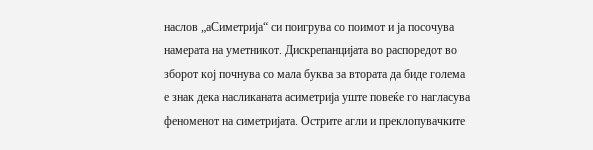наслов „аСиметрија“ си поигрува со поимот и ја посочува намерата на уметникот. Дискрепанцијата во распоредот во зборот кој почнува со мала буква за втората да биде голема е знак дека насликаната асиметрија уште повеќе го нагласува феноменот на симетријата. Острите агли и преклопувачките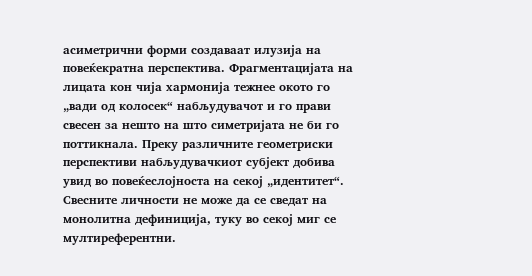асиметрични форми создаваат илузија на повеќекратна перспектива. Фрагментацијата на лицата кон чија хармонија тежнее окото го „вади од колосек“ набљудувачот и го прави свесен за нешто на што симетријата не би го поттикнала. Преку различните геометриски перспективи набљудувачкиот субјект добива увид во повеќеслојноста на секој „идентитет“. Свесните личности не може да се сведат на монолитна дефиниција, туку во секој миг се мултиреферентни.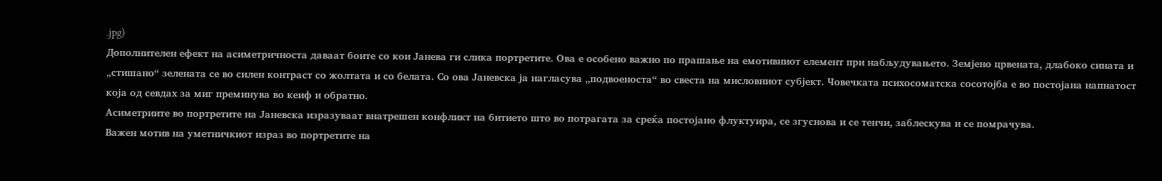.jpg)
Дополнителен ефект на асиметричноста даваат боите со кои Јанева ги слика портретите. Ова е особено важно по прашање на емотивниот елемент при набљудувањето. Земјено црвената, длабоко сината и „стишано“ зелената се во силен контраст со жолтата и со белата. Со ова Јаневска ја нагласува „подвоеноста“ во свеста на мисловниот субјект. Човечката психосоматска сосотојба е во постојана напнатост која од севдах за миг преминува во кеиф и обратно.
Асиметриите во портретите на Јаневска изразуваат внатрешен конфликт на битието што во потрагата за среќа постојано флуктуира, се згуснова и се тенчи, заблескува и се помрачува.
Важен мотив на уметничкиот израз во портретите на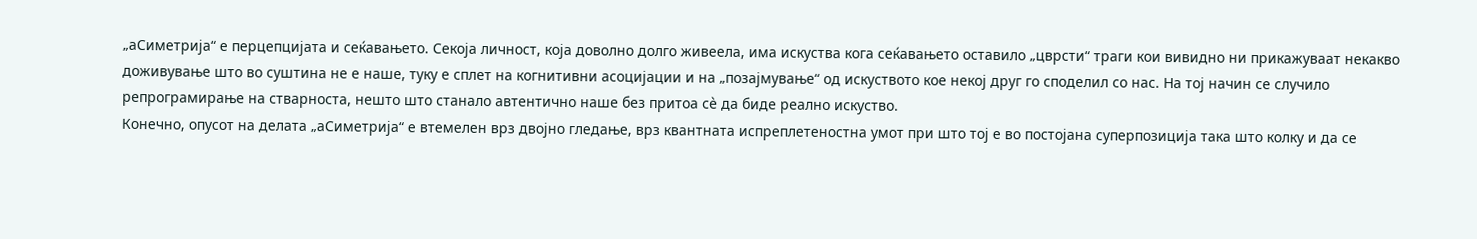„аСиметрија“ е перцепцијата и сеќавањето. Секоја личност, која доволно долго живеела, има искуства кога сеќавањето оставило „цврсти“ траги кои вивидно ни прикажуваат некакво доживување што во суштина не е наше, туку е сплет на когнитивни асоцијации и на „позајмување“ од искуството кое некој друг го споделил со нас. На тој начин се случило репрограмирање на стварноста, нешто што станало автентично наше без притоа сѐ да биде реално искуство.
Конечно, опусот на делата „аСиметрија“ е втемелен врз двојно гледање, врз квантната испреплетеностна умот при што тој е во постојана суперпозиција така што колку и да се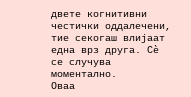двете когнитивни честички оддалечени, тие секогаш влијаат една врз друга. Сѐ се случува моментално.
Оваа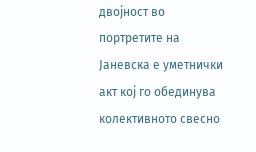двојност во портретите на Јаневска е уметнички акт кој го обединува колективното свесно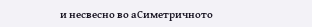и несвесно во аСиметричното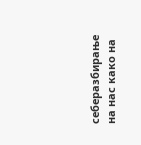себеразбирање на нас како на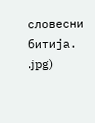словесни битија.
.jpg)